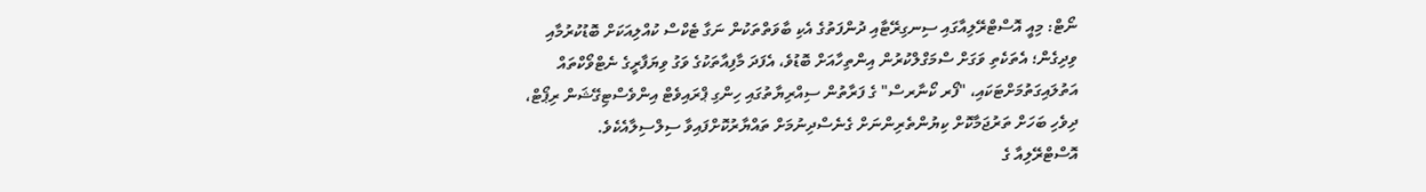ނޯޓް: މިއީ އޮސްޓްރޭލިއާގައި ސިނގިރޭޓާއި ދުންފަތުގެ އެކި ބާވަތްތަކުން ނަގާ ޓެކްސް ކުއްލިއަކަށް ބޮޑުކުރުމާއި ވިދިގެން؛ އެތަކެތި ވަގަށް ސްމަގްލްކުރުން އިންތިހާއަށް ބޮޑުވެ، އެފަދަ މާފިއާތަކުގެ ވަގު ވިޔަފާރީގެ ނެޓްވޯކްތައް އަތުލައިގަތުމަށްޓަކައި، "ފޯރ ކޯނާރސް" ގެ ފަރާތުން ސިއްރިޔާތުގައި ހިންގި ޕްރައިވެޓް އިންވެސްޓިގޭޝަން ރިޕޯޓް، ދިވެހި ބަހަށް ތަރުޖަމާކޮށް ކިޔުންތެރިންނަށް ގެނެސްދިނުމަށް ތައްޔާރުކޮށްފައިވާ ސިލްސިލާއެކެވެ.
އޮސްޓްރޭލިއާ ގެ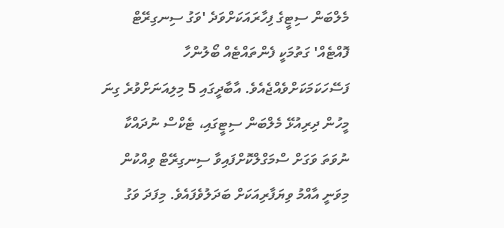މެލްބަން ސިޓީގެ ފިހާރައަކަށްވަދެ 'ވަގު ސިނގިރޭޓް ފޮއްޓެއް' ގަތުމަކީ ފެންތައްޓެއް ބޯލުންހާ ފަސޭހަކަމަކަށްވެއްޖެއެވެ. އާބާދީގައި 5 މިލިއަނަށްވުރެ ގިނަ މީހުން ދިރިއުޅޭ މެލްބަން ސިޓީގައި، ޓެކްސް ނުދައްކާ ނުވަތަ ވަގަށް ސްމަގްލްކޮށްފައިވާ ސިނގިރޭޓް ވިއްކުން މިވަނީ އާއްމު ވިޔަފާރިއަކަށް ބަދަލުވެފައެވެ. މިފަދަ ވަގު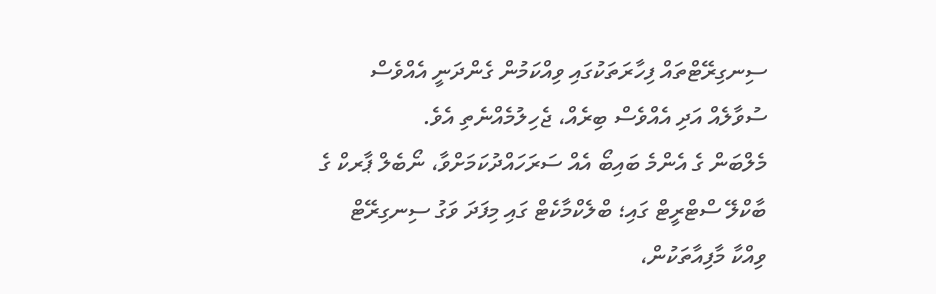ސިނގިރޭޓްތައް ފިހާރަތަކުގައި ވިއްކަމުން ގެންދަނީ އެއްވެސް ސުވާލެއް އަދި އެއްވެސް ބިރެއް، ޖެހިލުމެއްނެތި އެވެ.
މެލްބަން ގެ އެންމެ ބައިބޯ އެއް ސަރަހައްދުކަމަށްވާ، ނޯބެލް ޕާރކް ގެ ބާކްލޭ ސްޓްރީޓް ގައި؛ ބްލެކްމާކެޓް ގައި މިފަދަ ވަގު ސިނގިރޭޓް ވިއްކާ މާފިއާތަކުން،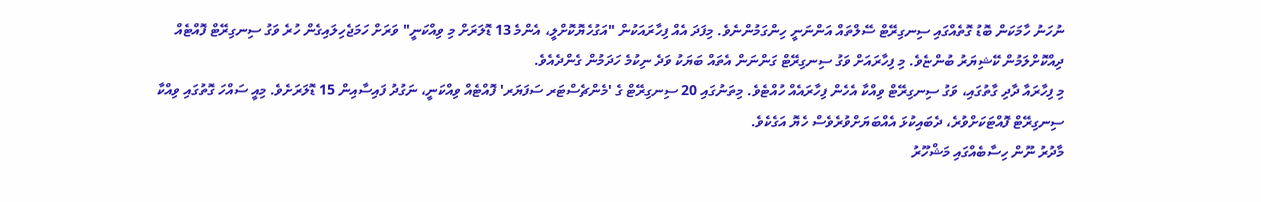ނުހަނު ހާމަކަން ބޮޑު ގޮތެއްގައި ސިނގިރޭޓް ސޭލްތައް އަންނަނީ ހިންގަމުންނެވެ. މިފަދަ އެއް ފިހާރައަކުން "އަގުހެޔޮކޮށްލީ، އެންމެ 13 ޑޮލަރަށް މި ވިއްކަނީ" ވަރަށް ހަމަޖެހިލައިގެން ހުރެ ވަގު ސިނގިރޭޓް ފޮއްޓެއް ދިއްކޮށްލަމުން ކޭޝިޔަރު ބުންޏެވެ. މި ފިހާރައަށް ވަގު ސިނގިރޭޓް ގަންނަން އެތައް ބަޔަކު ވަދެ ނިކުމެ ހަދަމުން ގެންދެއެވެ.
މި ފިހާރައާ ދާދި ގާތުގައި، ވަގު ސިނގިރޭޓް ވިއްކާ އެހެން ފިހާރައެއް ހުއްޓެވެ. މިތަނުގައި 20 ސިނގިރޭޓް ގެ 'މެންޗެސްޓަރ ސަފަޔަރ' ފޮއްޓެއް ވިއްކަނީ، ނަގުދު ފައިސާއިން 15 ޑޮލަރަށެވެ. މިއީ ސައްހަ ގޮތުގައި ވިއްކާ ސިނގިރޭޓް ފޮއްޓަކަށްވުރެ، ދެބައިކުޅަ އެއްބަޔަށްވުރެވެސް ހެޔޮ އަގެކެވެ.
މާދުރު ނޫން ހިސާބެއްގައި މަޝްހޫރު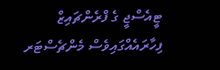ޓީއެސްޖީ ގެ ފްރެންޗައިޒް ފިހާރައެއްގައިވެސް މެންޗެސްޓަރ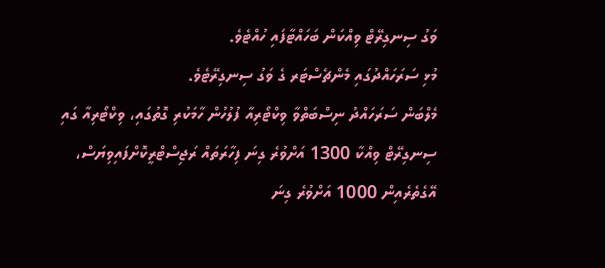ވަގު ސިނގިރޭޓް ވިއްކަން ބަހައްޓާފައި ހުއްޓެވެ.
މުޅި ސަރަހައްދުގައި މެންޗެސްޓަރ ގެ ވަގު ސިނގިރޭޓެވެ.
މެލްބަން ސަރަހައްދު ނިސްބަތްވާ ވިކްޓޯރިއާ ފުލުހުން ހާމަކުރި ގޮތުގައި، ވިކްޓޯރިއާ ގައި ސިނގިރޭޓް ވިއްކާ 1300 އަށްވުރެ ގިނަ ފިހާރަތައް ރަޖިސްޓްރީކޮށްފައިވިޔަސް، އޭގެތެރެއިން 1000 އަށްވުރެ ގިނަ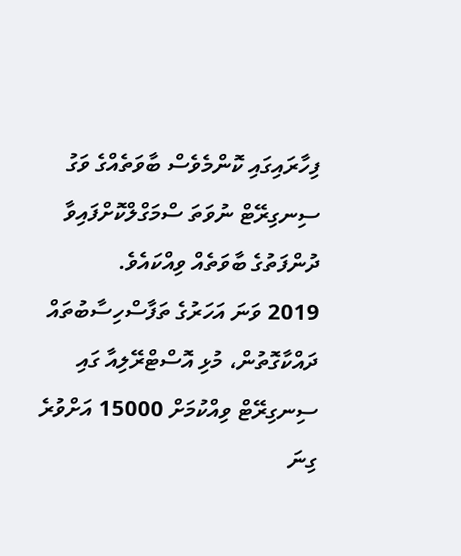ފިހާރައިގައި ކޮންމެވެސް ބާވަތެއްގެ ވަގު ސިނގިރޭޓް ނުވަތަ ސްމަގްލްކޮށްފައިވާ ދުންފަތުގެ ބާވަތެއް ވިއްކައެވެ.
2019 ވަނަ އަހަރުގެ ތަފާސްހިސާބުތައް ދައްކާގޮތުން، މުޅި އޮސްޓްރޭލިއާ ގައި ސިނގިރޭޓް ވިއްކުމަށް 15000 އަށްވުރެ ގިނަ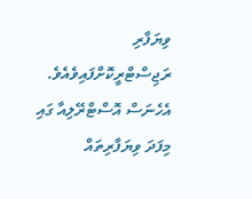ވިޔަފާރި ރަޖިސްޓްރީކޮށްފައިވެއެވެ. އެހެނަސް އޮސްޓްރޭލިއާ ގައި މިފަދަ ވިޔަފާރިތައް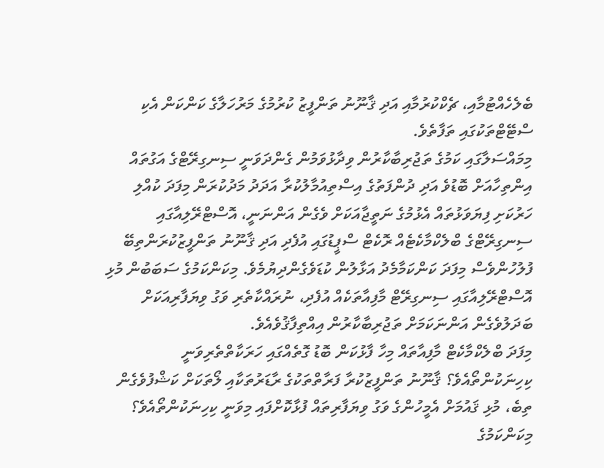ބެލެހެއްޓުމާއި، ޗެކްކުރުމާއި އަދި ޤާނޫނު ތަންފީޒު ކުރުމުގެ މަރުހަލާގެ ކަންކަން އެކި ސްޓޭޓްތަކުގައި ތަފާތެވެ.
މިމައްސަލާގައި ކަމުގެ ތަޖުރިބާކާރުން ވިދާޅުވަމުން ގެންދަވަނީ ސިނގިރޭޓްގެ އަގުތައް އިންތިހާއަށް ބޮޑުވެ އަދި ދުންފަތުގެ އިސްތިއުމާލުކުރާ އަދަދު މަދުކުރަން މިފަދަ ކުއްލި ހަރުކަށި ފިޔަވަޅުތައް އެޅުމުގެ ނަތީޖާއަކަށް ވެގެން އަންނަނީ، އޮސްޓްރޭލިއާގައި ސިނގިރޭޓްގެ ބްލެކްމާކެޓެއް ރޮކެޓް ސްޕީޑުގައި އުފެދި އަދި ޤާނޫނު ތަންފީޒުކުރަންތިބޭ ފުލުހުންވެސް މިފަދަ ކަންކަމާމެދު އަޅާލުން ކުޑަވެގެންދިޔުމެވެ. މިކަންކަމުގެ ސަބަބުން މުޅި އޮސްޓްރޭލިއާގައި ސިނގިރޭޓް މާފިއާތަކެއް އުފެދި، ނުރައްކާތެރި ވަގު ވިޔަފާރިއަކަށް ބަދަލުވެގެން އަންނަކަމަށް ތަޖުރިބާކާރުން އިއްތިފާޤުވެއެވެ.
މިފަދަ ބްލެކްމާކެޓް މާފިއާތައް މިހާ ފާޅުކަން ބޮޑު ގޮތެއްގައި ހަރަކާތްތެރިވަނީ ކިހިނަކުންތޯއެވެ؟ ޤާނޫނު ތަންފީޒުކުރާ ފަރާތްތަކުގެ ރާޑަރުތަކާއި ލޯތަކަށް ކަޝްފުވެގެން ތިބެ، މުޅި ޤައުމަށް އެމީހުންގެ ވަގު ވިޔަފާރިތައް ފުޅާކޮށްފައި މިވަނީ ކިހިނަކުންތޯއެވެ؟
މިކަންކަމުގެ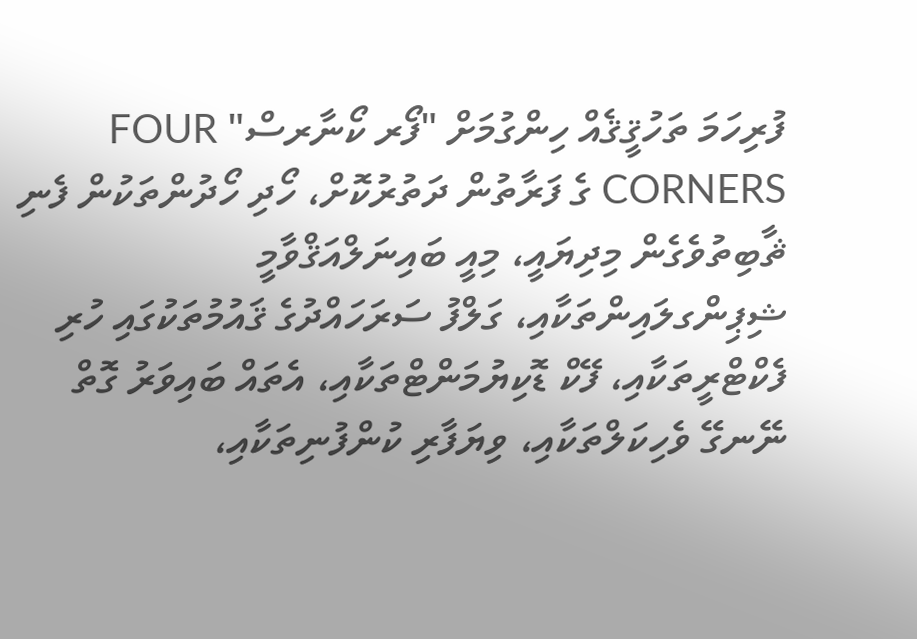ފުރިހަމަ ތަހުޤީޤެއް ހިންގުމަށް "ފޯރ ކޯނާރސް" FOUR CORNERS ގެ ފަރާތުން ދަތުރުކޮށް، ހޯދި ހޯދުންތަކުން ފެނި ޘާބިތުވެގެން މިދިޔައީ، މިއީ ބައިނަލްއަޤްވާމީ ޝިޕިންގލައިންތަކާއި، ގަލްފު ސަރަހައްދުގެ ޤައުމުތަކުގައި ހުރި ފެކްޓްރީތަކާއި، ފޭކް ޑޮކިޔުމަންޓްތަކާއި، އެތައް ބައިވަރު ގޮތް ނޭނގޭ ވެހިކަލްތަކާއި، ވިޔަފާރި ކުންފުނިތަކާއި،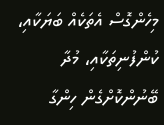މިހެންގޮސް އެތަކެއް ބަޔަކާއި، ކުންފުނިތަކާއި، މުދާ ބޭނުންކޮށްގެން ހިންގާ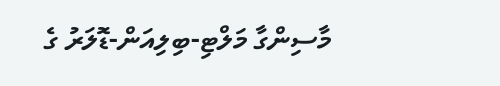މާސިންގާ މަލްޓި-ބިލިއަން-ޑޮލަރު ގެ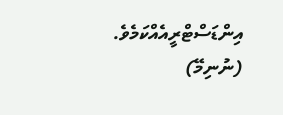އިންޑަސްޓްރީއެއްކަމެވެ. (ނުނިމޭ)